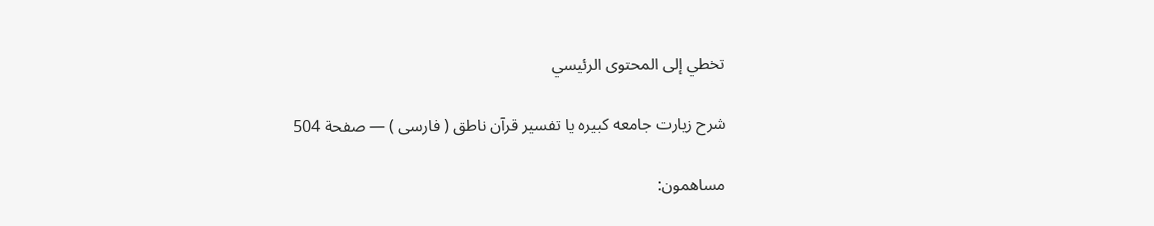تخطي إلى المحتوى الرئيسي

شرح زيارت جامعه كبيره يا تفسير قرآن ناطق ( فارسى ) — صفحة 504

مساهمون: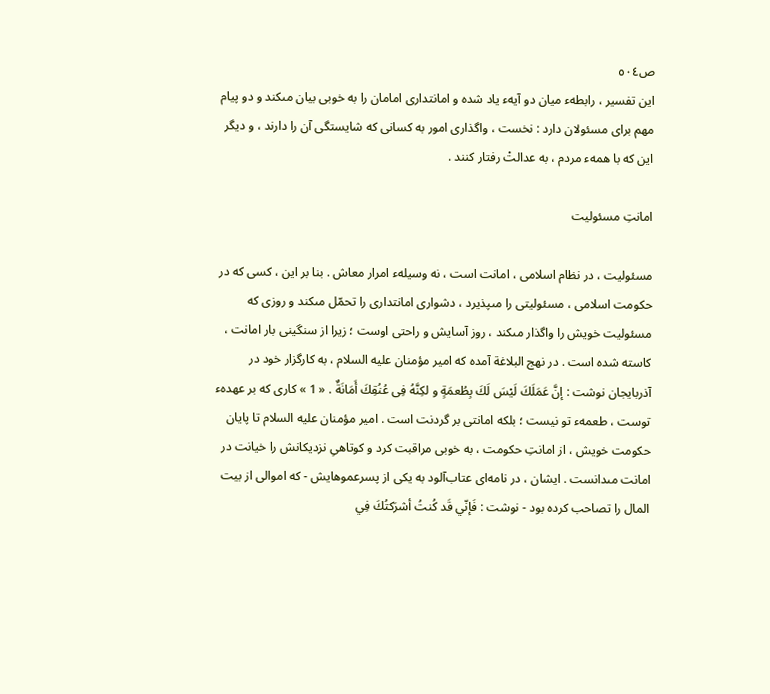ص٥٠٤
اين تفسير ، رابطهء ميان دو آيهء ياد شده و امانتدارى امامان را به خوبى بيان مىكند و دو پيام مهم براى مسئولان دارد : نخست ، واگذارى امور به كسانى كه شايستگى آن را دارند ، و ديگر اين كه با همهء مردم ، به عدالتْ رفتار كنند .

امانتِ مسئوليت

مسئوليت ، در نظام اسلامى ، امانت است ، نه وسيلهء امرار معاش . بنا بر اين ، كسى كه در حكومت اسلامى ، مسئوليتى را مىپذيرد ، دشوارى امانتدارى را تحمّل مىكند و روزى كه مسئوليت خويش را واگذار مىكند ، روز آسايش و راحتى اوست ؛ زيرا از سنگينى بار امانت ، كاسته شده است . در نهج البلاغة آمده كه امير مؤمنان عليه السلام ، به كارگزار خود در آذربايجان نوشت : إنَّ عَمَلَكَ لَيْسَ لَكَ بِطُعمَةٍ و لكِنَّهُ فِى عُنُقِكَ أَمَانَةٌ . « 1 » كارى كه بر عهدهء توست ، طعمهء تو نيست ؛ بلكه امانتى بر گردنت است . امير مؤمنان عليه السلام تا پايان حكومت خويش ، از امانتِ حكومت ، به خوبى مراقبت كرد و كوتاهىِ نزديكانش را خيانت در امانت مىدانست . ايشان ، در نامه‌اى عتاب‌آلود به يكى از پسرعموهايش - كه اموالى از بيت المال را تصاحب كرده بود - نوشت : فَإنّي قَد كُنتُ أشرَكتُكَ فِي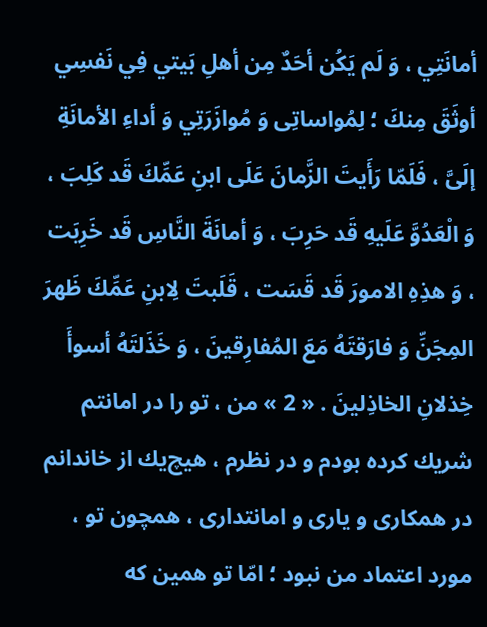أمانَتِي ، وَ لَم يَكُن أحَدٌ مِن أهلِ بَيتي فِي نَفسِي أوثَقَ مِنكَ ؛ لِمُواساتِى وَ مُوازَرَتِي وَ أداءِ الأمانَةِ إلَىَّ ، فَلَمّا رَأَيتَ الزَّمانَ عَلَى ابنِ عَمِّكَ قَد كَلِبَ ، وَ الْعَدُوَّ عَلَيهِ قَد حَرِبَ ، وَ أمانَةَ النَّاسِ قَد خَرِبَت ، وَ هذِهِ الامورَ قَد قَسَت ، قَلَبتَ لِابنِ عَمِّكَ ظَهرَ المِجَنِّ وَ فارَقتَهُ مَعَ المُفارِقينَ ، وَ خَذَلتَهُ أسوأَ خِذلانِ الخاذِلينَ . « 2 » من ، تو را در امانتم شريك كرده بودم و در نظرم ، هيچ‌يك از خاندانم در همكارى و يارى و امانتدارى ، همچون تو ، مورد اعتماد من نبود ؛ امّا تو همين كه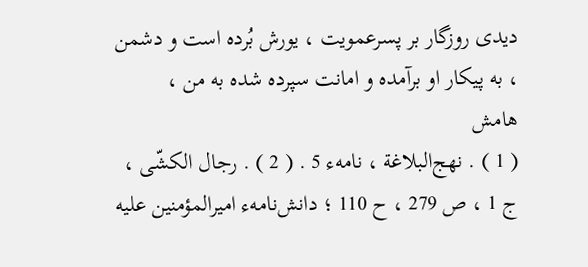ديدى روزگار بر پسرعمويت ، يورش بُرده است و دشمن ، به پيكار او برآمده و امانت سپرده شده به من ،
هامش
( 1 ) . نهج‌البلاغة ، نامهء 5 . ( 2 ) . رجال الكشّى ، ج 1 ، ص 279 ، ح 110 ؛ دانش‌نامهء اميرالمؤمنين عليه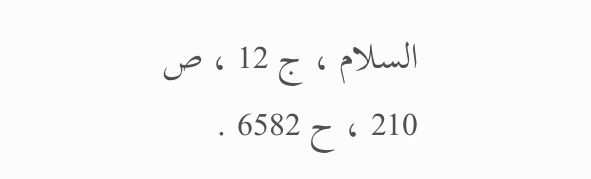السلام ، ج 12 ، ص 210 ، ح 6582 .